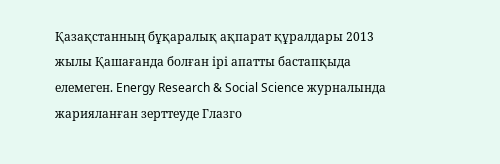Қазақстанның бұқаралық ақпарат құралдары 2013 жылы Қашағанда болған ірі апатты бастапқыда елемеген. Energy Research & Social Science журналында жарияланған зерттеуде Глазго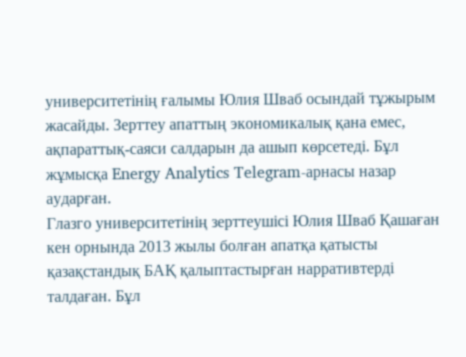университетінің ғалымы Юлия Шваб осындай тұжырым жасайды. Зерттеу апаттың экономикалық қана емес, ақпараттық-саяси салдарын да ашып көрсетеді. Бұл жұмысқа Energy Analytics Telegram-арнасы назар аударған.
Глазго университетінің зерттеушісі Юлия Шваб Қашаған кен орнында 2013 жылы болған апатқа қатысты қазақстандық БАҚ қалыптастырған нарративтерді талдаған. Бұл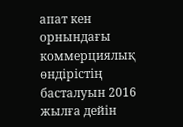апат кен орнындағы коммерциялық өндірістің басталуын 2016 жылға дейін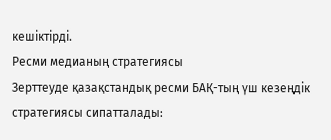кешіктірді.
Ресми медианың стратегиясы
Зерттеуде қазақстандық ресми БАҚ-тың үш кезеңдік стратегиясы сипатталады: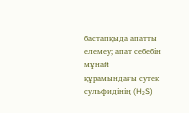бастапқыда апатты елемеу; апат себебін мұнай құрамындағы сутек сульфидінің (H₂S)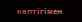көптігімен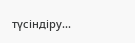түсіндіру...